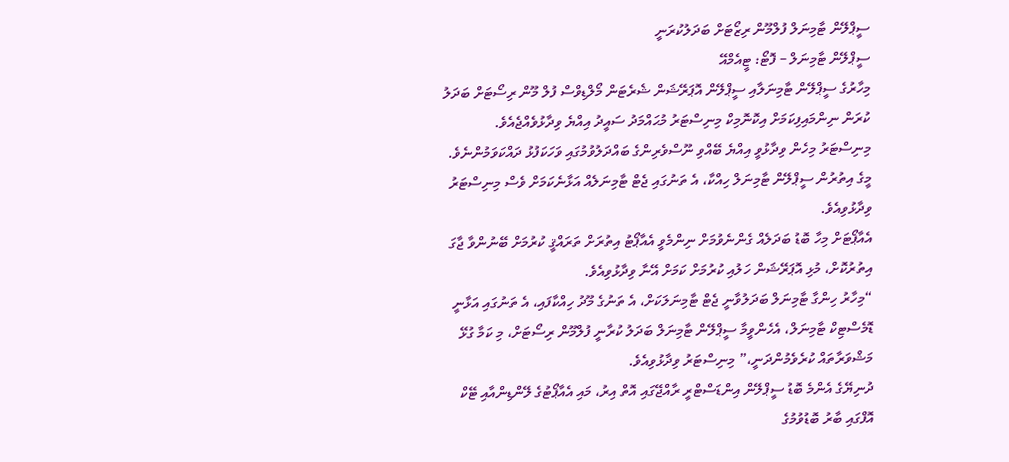ސީޕްލޭން ޓާމިނަލް ފުލްމޫން ރިޒޯޓަށް ބަދަލުކުރަނީ
ސީޕްލޭން ޓާމިނަލް – ފޮޓޯ: ޓީއެމްއޭ
މިހާރުގެ ސީޕްލޭން ޓާމިނަލާއި ސީޕްލޭން އޮޕަރޭޝަން ޝެރެޓަން މޯލްޑިވްސް ފުލް މޫން ރިސޯޓަށް ބަދަލު ކުރަން ނިންމައިފިކަމަށް އިކޮނޮމިކް މިނިސްޓަރު މުޙައްމަދު ސައީދު އިއްޔެ ވިދާޅުވެއްޖެއެވެ.
މިނިސްޓަރު މިހެން ވިދާޅުވީ އިއްޔެ ބޭއްވި ނޫސްވެރިންގެ ބައްދަލުވުމުގައި ވަހަކަފުޅު ދައްކަވަމުންނެވެ. މީގެ އިތުރުން ސީޕްލޭން ޓާމިނަލް ހިއްކާ، އެ ތަނުގައި ޖެޓް ޓާމިނަލެއް އަޅާނެކަމަށް ވެސް މިނިސްޓަރު ވިދާޅުވިއެވެ.
އެއާޕޯޓަށް މިހާ ބޮޑު ބަދަލެއް ގެންނެވުމަށް ނިންމެވީ އެއާޕޯޓު އިތުރަށް ތަރައްޤީ ކުރުމަށް ބޭނުންވާ ޖާގަ އިތުރުކޮށް، މުޅި އޮޕަރޭޝަން ހަލުއި ކުރުމަށް ކަމަށް އޭނާ ވިދާޅުވިއެވެ.
“މިހާރު ހިންގާ ޓާމިނަލް ބަދަލުވާނީ ޖެޓް ޓާމިނަލަކަށް، އެ ތަނުގެ މޫދު ހިއްކާފައި، އެ ތަނުގައި އަޅާނީ ޑޮމެސްޓިކް ޓާމިނަލް، އެހެންވީމާ ސީޕްލޭން ޓާމިނަލް ބަދަލު ކުރާނީ ފުލްމޫން ރިސޯޓަށް، މި ކަމާ ގުޅޭ މަޝްވަރާތައް ކުރެވެމުންދަނީ،” މިނިސްޓަރު ވިދާޅުވިއެވެ.
ދުނިޔޭގެ އެންމެ ބޮޑު ސީޕްލޭން އިންޑަސްޓްރީ ރާއްޖޭގައި އޮތް އިރު، މައި އެއާޕޯޓުގެ ލޭންޑިންއާއި ޓޭކް އޮފްގައި ބާރު ބޮޑުވުމުގެ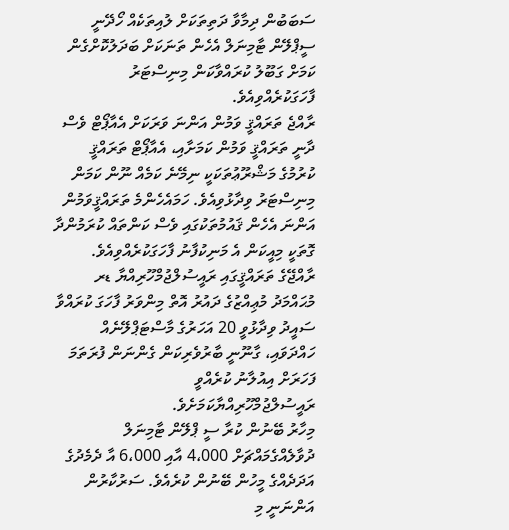ސަބަބުން ދިމާވާ ދަތިތަކަށް ލުއިތަކެއް ހޯދޭނީ ސީޕްލޭން ޓާމިނަލް އެހެން ތަނަކަށް ބަދަލުކޮށްގެން ކަމަށް ގަބޫލު ކުރައްވާކަން މިނިސްޓަރު ފާހަގަކުރެއްވިއެވެ.
ރާއްޖެ ތަރައްޤީ ވަމުން އަންނަ ވަރަކަށް އެއާޕޯޓް ވެސް ދާނީ ތަރައްޤީ ވަމުން ކަމަށާއި، އެއާޕޯޓް ތަރައްޤީ ކުރުމުގެ މަޝްރޫޢުތަކަކީ ނިމޭނެ ކަމެއް ނޫން ކަމަން މިނިސްޓަރު ވިދާޅުވިއެވެ. ހަމައެހެންމެ ތަރައްޤީވަމުން އަންނަ އެހެން ޤައުމުތަކުގައި ވެސް ކަންތައް ކުރަމުންދާ ގޮތަކީ މިއީކަން އެ މަނިކުފާނު ފާހަގަކުރެއްވިއެވެ.
ރާއްޖޭގެ ތަރައްޤީގައި ރައީސުލްޖުމްހޫރިއްޔާ ޑރ މުޙައްމަދު މުޢިއްޒުގެ ދައުރު އޮތް މިންވަރު ފާހަގަ ކުރައްވާ ސައީދު ވިދާޅުވީ 20 އަހަރުގެ މާސްޓަޕްލޭނެއް ހައްދަވައި، ގާނޫނީ ބާރުވެރިކަން ގެންނަން ފުރަތަމަ ފަހަރަށް އިއުލާނު ކުރެއްވީ ރައީސުލްޖުމްހޫރިއްޔާކަމަށެވެ.
މިހާރު ބޭނުން ކުރާ ސީ ޕްލޭން ޓާމިނަލް ދުވާލެއްގެމައްޗަށް 4،000 އާއި 6،000 އާ ދެމެދުގެ އަދަދެއްގެ މީހުން ބޭނުން ކުރެއެވެ. ސަރުކާރުން އަންނަނީ މި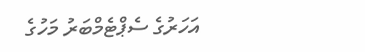އަހަރުގެ ސެޕްޓެމްބަރު މަހުގެ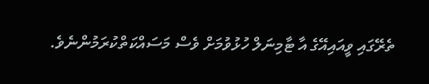ތެރޭގައި ވީއައިއޭގެ އާ ޓާމިނަލް ހުޅުވުމަށް ވެސް މަސައްކަތްކުރަމުންނެވެ.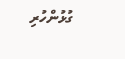ގުޅުންހުރި